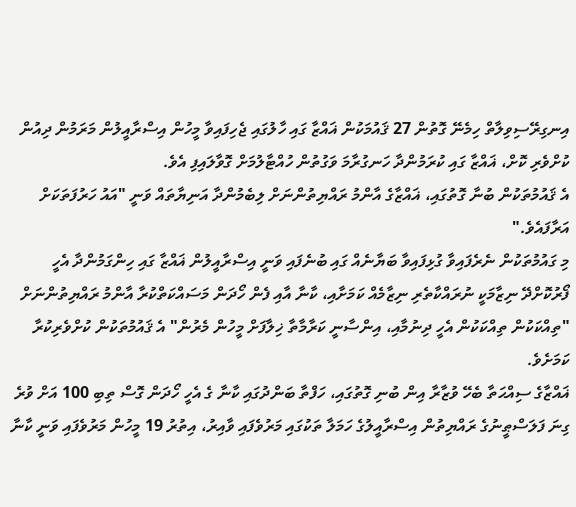އިނގިރޭސިވިލާތް ހިމެނޭ ގޮތުން 27 ޤައުމަކުން ޣައްޒާ ގައި ހާލުގައި ޖެހިފައިވާ މީހުން އިސްރާއީލުން މަރަމުން ދިއުން ކުށްވެރި ކޮށް، ޣައްޒާ ގައި ކުރަމުންދާ ހަނގުރާމަ ވަގުތުން ހުއްޓާލުމަށް ގޮވާލައިފި އެވެ.
އެ ޤައުމުތަކުން ބުނާ ގޮތުގައި، ޣައްޒާގެ އާންމު ރައްޔިތުންނަށް ލިބެމުންދާ އަނިޔާތައް ވަނީ "އައު ހަރުފަތަކަށް އަރާފައެވެ."
މި ގައުމުތަކުން ނެރެފައިވާ ގުޅިފައިވާ ބަޔާނެއް ގައި ބުނެފައި ވަނީ އިސްރާއީލުން ޣައްޒާ ގައި ހިންގަމުންދާ އެހީ ފޯރުކޮށްދޭ ނިޒާމަކީ ނުރައްކާތެރި ނިޒާމެއް ކަމަށާއި، ކާނާ އާއި ފެން ހޯދަން މަސައްކަތްކުރާ އާންމު ރައްޔިތުންނަށް "ތިއްކަކުން ތިއްކަކުން އެހީ ދިނުމާއި، އިންސާނީ ކަރާމާތާ ޚިލާފަށް މީހުން މެރުން" އެ ޤައުމުތަކުން ކުށްވެރިކުރާ ކަމަށެވެ.
ޣައްޒާގެ ސިއްޙަތާ ބެހޭ ވުޒާރާ އިން ބުނި ގޮތުގައި، ހަފްތާ ބަންދުގައި ކާނާ ގެ އެހީ ހޯދަން ގޮސް ތިބި 100 އަށް ވުރެ ގިނަ ފަލަސްޠީނުގެ ރައްޔިތުން އިސްރާއީލުގެ ހަމަލާ ތަކުގައި މަރުވެފައި ވާއިރު، އިތުރު 19 މީހުން މަރުވެފައި ވަނީ ކާނާ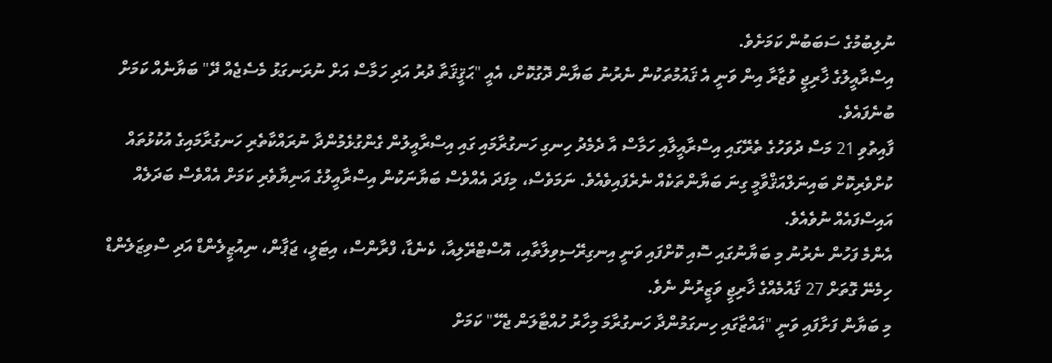ނުލިބުމުގެ ސަބަބުން ކަމަށެވެ.
އިސްރާއީލުގެ ޚާރިޖީ ވުޒާރާ އިން ވަނީ އެ ޤައުމުތަކުން ނެރުނު ބަޔާން ދޮގުކޮށް، އެއީ "ޙަޤީޤަތާ ދުރު އަދި ހަމާސް އަށް ނުރަނގަޅު މެސެޖެއް ދޭ" ބަޔާނެއް ކަމަށް ބުނެފައެވެ.
ފާއިތުވި 21 މަސް ދުވަހުގެ ތެރޭގައި އިސްރާއީލާއި ހަމާސް އާ ދެމެދު ހިނގި ހަނގުރާމައި ގައި އިސްރާއީލުން ގެންގުޅެމުންދާ ނުރައްކާތެރި ހަނގުރާމައިގެ އުކުޅުތައް ކުށްވެރިކޮށް ބައިނަލްއަޤްވާމީ ގިނަ ބަޔާންތަކެއް ނެރެފައިވެއެވެ. ނަމަވެސް، މިފަދަ އެއްވެސް ބަޔާނަކުން އިސްރާއީލުގެ އަނިޔާވެރި ކަމަށް އެއްވެސް ބަދަލެއް އައިސްފައެއް ނުވެއެވެ.
އެންމެ ފަހުން ނެރުނު މި ބަޔާނުގައި ސޮއި ކޮށްފައި ވަނީ އިނގިރޭސިވިލާތާއި، އޮސްޓްރޭލިއާ، ކެނެޑާ، ފްރާންސް، އިޓަލީ، ޖަޕާން، ނިއުޒީލެންޑް އަދި ސްވިޒަލެންޑް ހިމެނޭ ގޮތަށް 27 ޤައުމެއްގެ ޚާރިޖީ ވަޒީރުން ނެވެ.
މި ބަޔާން ފަށާފައި ވަނީ "ޣައްޒާގައި ހިނގަމުންދާ ހަނގުރާމަ މިހާރު ހުއްޓާލަން ޖެހޭ" ކަމަށް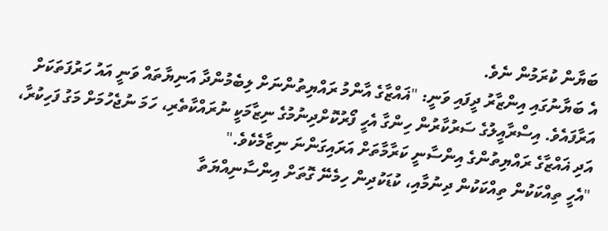ބަޔާން ކުރަމުން ނެވެ.
އެ ބަޔާނުގައި އިންޒާރު ދީފައި ވަނީ: "ޣައްޒާގެ އާންމު ރައްޔިތުންނަށް ލިބެމުންދާ އަނިޔާތައް ވަނީ އައު ހަރުފަތަކަށް އަރާފައެވެ. އިސްރާއީލުގެ ސަރުކާރުން ހިންގާ އެހީ ފޯރުކޮށްދިނުމުގެ ނިޒާމަކީ ނުރައްކާތެރި، ހަމަ ނުޖެހުމަށް މަގު ފަހިކުރާ، އަދި ޣައްޒާގެ ރައްޔިތުންގެ އިންސާނީ ކަރާމާތަށް އަރައިގަންނަ ނިޒާމެކެވެ."
"އެހީ ތިއްކަކުން ތިއްކަކުން ދިނުމާއި، ކުޑަކުދިން ހިމެނޭ ގޮތަށް އިންސާނިއްޔަތާ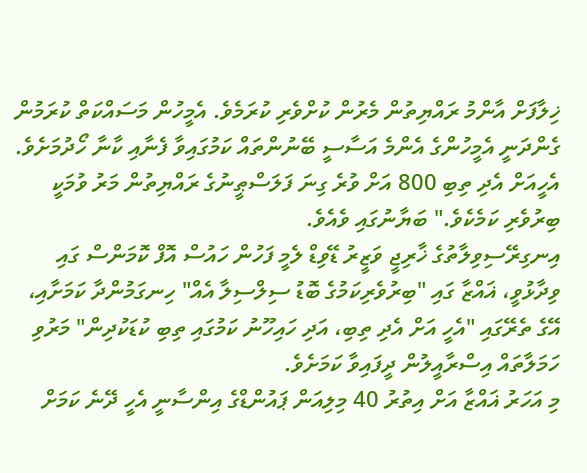ޚިލާފަށް އާންމު ރައްޔިތުން މެރުން ކުށްވެރި ކުރަމެވެ. އެމީހުން މަސައްކަތް ކުރަމުން ގެންދަނީ އެމީހުންގެ އެންމެ އަސާސީ ބޭނުންތައް ކަމުގައިވާ ފެނާއި ކާނާ ހޯދުމަށެވެ. އެހީއަށް އެދި ތިބި 800 އަށް ވުރެ ގިނަ ފަލަސްޠީނުގެ ރައްޔިތުން މަރު ވުމަކީ ބިރުވެރި ކަމެކެވެ." ބަޔާނުގައި ވެއެވެ.
އިނގިރޭސިވިލާތުގެ ޚާރިޖީ ވަޒީރު ޑޭވިޑް ލެމީ ފަހުން ހައުސް އޮފް ކޮމަންސް ގައި ވިދާޅުވީ، ޣައްޒާ ގައި "ބިރުވެރިކަމުގެ ބޮޑު ސިލްސިލާ އެއް" ހިނގަމުންދާ ކަމަށާއި، އޭގެ ތެރޭގައި "އެހީ އަށް އެދި ތިބި، އަދި ހައިހޫނު ކަމުގައި ތިބި ކުޑަކުދިން" މަރުވި ހަމަލާތައް އިސްރާއީލުން ދީފައިވާ ކަމަށެވެ.
މި އަހަރު ޣައްޒާ އަށް އިތުރު 40 މިލިއަން ޕައުންޑްގެ އިންސާނީ އެހީ ދޭނެ ކަމަށް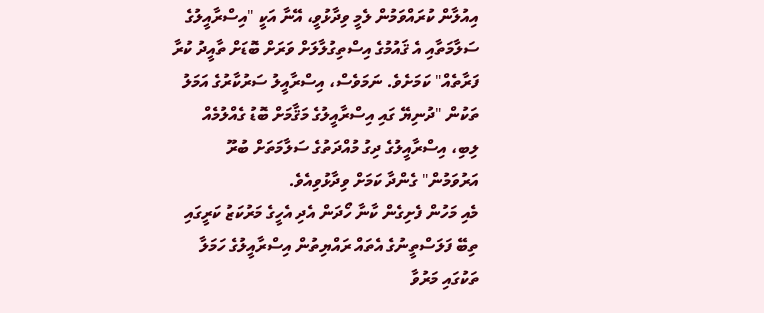އިއުލާން ކުރައްވަމުން ލެމީ ވިދާޅުވީ، އޭނާ އަކީ "އިސްރާއީލުގެ ސަލާމަތާއި އެ ޤައުމުގެ އިސްތިގުލާލަށް ވަރަށް ބޮޑަށް ތާއީދު ކުރާ ފަރާތެއް" ކަމަށެވެ. ނަމަވެސް، އިސްރާއީލު ސަރުކާރުގެ އަމަލު ތަކުން "ދުނިޔޭ ގައި އިސްރާއީލުގެ މަޤާމަށް ބޮޑު ގެއްލުމެއް ލިބި، އިސްރާއީލުގެ ދިގު މުއްދަތުގެ ސަލާމަތަށް ބުރޫ އަރުވަމުން" ގެންދާ ކަމަށް ވިދާޅުވިއެވެ.
މެއި މަހުން ފެށިގެން ކާނާ ހޯދަން އެދި އެހީގެ މަރުކަޒު ކަރީގައި ތިބޭ ފަލަސްތީނުގެ އެތައް ރައްޔިތުން އިސްރާއީލުގެ ހަމަލާ ތަކުގައި މަރުވާ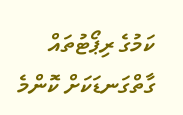ކަމުގެ ރިޕޯޓުތައް ގާތްގަނޑަކަށް ކޮންމެ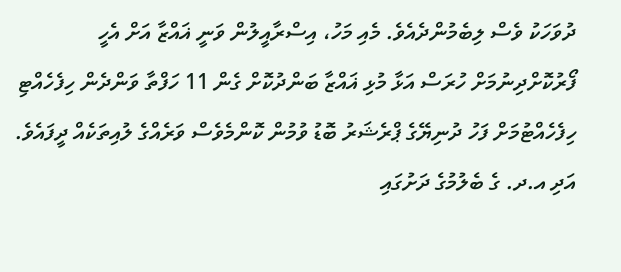ދުވަހަކު ވެސް ލިބެމުންދެއެވެ. މެއި މަހު، އިސްރާއީލުން ވަނީ ޣައްޒާ އަށް އެހީ ފޯރުކޮށްދިނުމަށް ހުރަސް އަޅާ މުޅި ޣައްޒާ ބަންދުކޮށް ގެން 11 ހަފްތާ ވަންދެން ހިފެހެއްޓި ހިފެހެއްޓުމަށް ފަހު ދުނިޔޭގެ ޕްރެޝަރު ބޮޑު ވުމުން ކޮންމެވެސް ވަރެއްގެ ލުއިތަކެއް ދީފައެވެ. އަދި އ.ދ. ގެ ބެލުމުގެ ދަށުގައި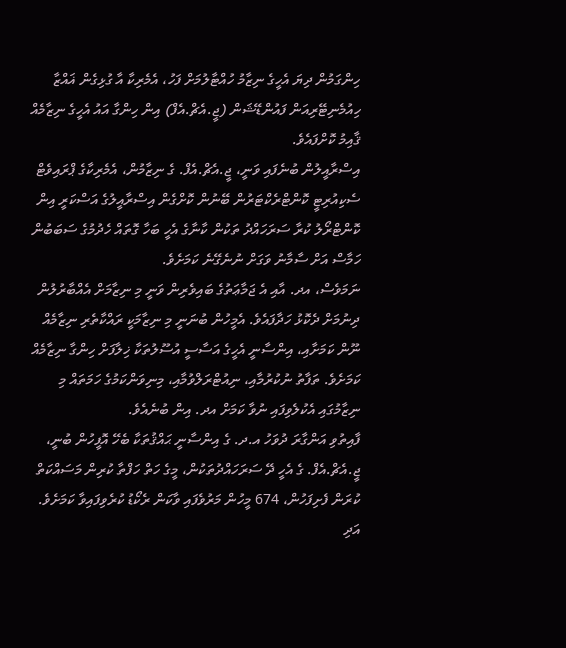ހިންގަމުން ދިޔަ އެހީގެ ނިޒާމު ހުއްޓާލުމަށް ފަހު، އެމެރިކާ އާ ގުޅިގެން ޣައްޒާ ހިއުމެނިޓޭރިއަން ފައުންޑޭޝަން (ޖީ.އެޗް.އެފް) އިން ހިންގާ އައު އެހީގެ ނިޒާމެއް ޤާއިމު ކޮށްފައެވެ.
އިސްރާއީލުން ބުނެފައި ވަނީ، ޖީ.އެޗް.އެފް. ގެ ނިޒާމުން، އެމެރިކާގެ ޕްރައިވެޓް ސެކިއުރިޓީ ކޮންޓްރެކްޓަރުން ބޭނުން ކޮށްގެން އިސްރާއީލުގެ އަސްކަރީ އިން ކޮންޓްރޯލު ކުރާ ސަރަހައްދު ތަކުން ކާނާގެ އެހީ ބަހާ ގޮތައް ހެދުމުގެ ސަބަބުން ހަމާސް އަށް ސާމާނު ވަގަށް ނުނެގޭނެ ކަމަށެވެ.
ނަމަވެސް، އދ. އާއި އެ ޖަމާޢަތުގެ ބައިވެރިން ވަނީ މި ނިޒާމަށް އެއްބާރުލުން ދިނުމަށް ދެކޮޅު ހަދާފައެވެ. އެމީހުން ބުނަނީ މި ނިޒާމަކީ ރައްކާތެރި ނިޒާމެއް ނޫން ކަމަށާއި، އިންސާނީ އެހީގެ އަސާސީ އުސޫލުތަކާ ޚިލާފަށް ހިންގާ ނިޒާމެއް ކަމަށެވެ. ތަފާތު ނުކުރުމާއި، ނިއުޓްރަލްވުމާއި، މިނިވަންކަމުގެ ހަމަތައް މި ނިޒާމުގައި އެކުލެވިފައި ނުވާ ކަމަށް އދ. އިން ބުނެއެވެ.
ފާއިތުވި އަންގާރަ ދުވަހު އ.ދ. ގެ އިންސާނީ ޙައްޤުތަކާ ބެހޭ އޮފީހުން ބުނީ، ޖީ.އެޗް.އެފް. ގެ އެހީ ދޭ ސަރަހައްދުތަކުން، މީގެ ހަތް ހަފްތާ ކުރިން މަސައްކަތް ކުރަން ފެށިފަހުން، 674 މީހުން މަރުވެފައި ވާކަން ރެކޯޑު ކުރެވިފައިވާ ކަމަށެވެ. އަދި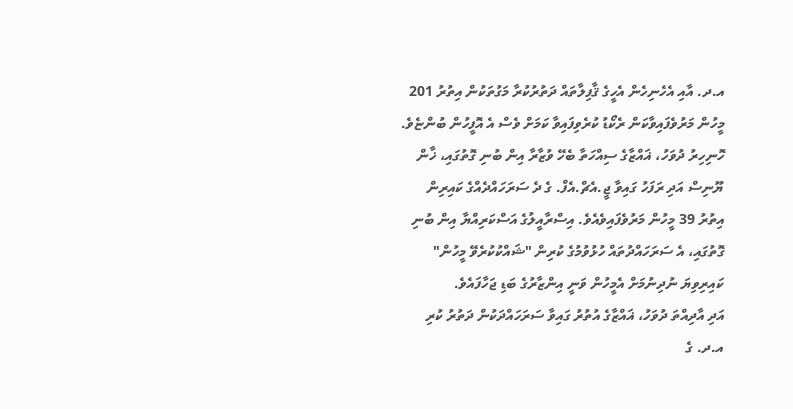އ.ދ. އާއި އެހެނިހެން އެހީގެ ޤާފިލާތައް ދަތުރުކުރާ މަގުތަކުން އިތުރު 201 މީހުން މަރުވެފައިވާކަން ރެކޯޑު ކުރެވިފައިވާ ކަމަށް ވެސް އެ އޮފީހުން ބުންޏެވެ.
ހޮނިހިރު ދުވަހު، ޣައްޒާގެ ސިއްހަތާ ބެހޭ ވުޒާރާ އިން ބުނި ގޮތުގައި، ޚާން ޔޫނިސް އަދި ރަފަހު ގައިވާ ޖީ.އެޗް.އެފް. ގެ ދެ ސަރަހައްދެއްގެ ކައިރިން އިތުރު 39 މީހުން މަރުވެފައިވެއެވެ. އިސްރާއީލުގެ އަސްކަރިއްޔާ އިން ބުނި ގޮތުގައި، އެ ސަރަހައްދުތައް ހުޅުވުމުގެ ކުރިން "ޝައްކުކުރެވޭ މީހުން" ކައިރިވިޔަ ނުދިނުމަށް އެމީހުން ވަނީ އިންޒާރުގެ ބަޑި ޖަހާފައެވެ.
އަދި އާދިއްތަ ދުވަހު، ޣައްޒާގެ އުތުރު ގައިވާ ސަރަހައްދަކުން ދަތުރު ކުރި އ.ދ. ގެ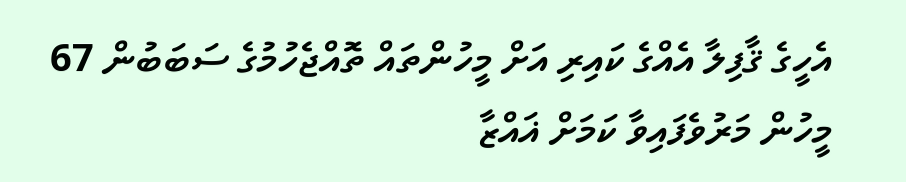އެހީގެ ޤާފިލާ އެއްގެ ކައިރި އަށް މީހުންތައް ތޮއްޖެހުމުގެ ސަބަބުން 67 މީހުން މަރުވެފައިވާ ކަމަށް ޣައްޒާ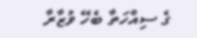ގެ ސިއްހަތާ ބެހޭ ވުޒާރާ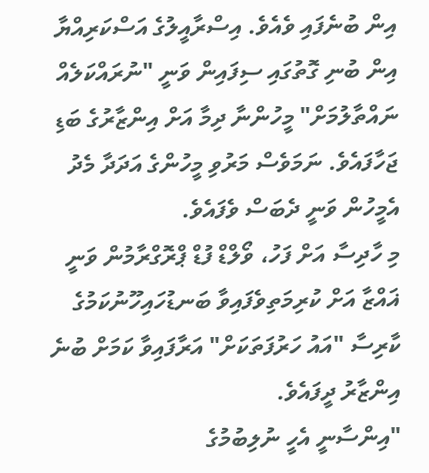އިން ބުނެފައި ވެއެވެ. އިސްރާއީލުގެ އަސްކަރިއްޔާ އިން ބުނި ގޮތުގައި ސިފައިން ވަނީ "ނުރައްކަލެއް ނައްތާލުމަށް" މީހުންނާ ދިމާ އަށް އިންޒާރުގެ ބަޑި ޖަހާފައެވެ. ނަމަވެސް މަރުވި މީހުންގެ އަދަދާ މެދު އެމީހުން ވަނީ ދެބަސް ވެފައެވެ.
މި ހާދިސާ އަށް ފަހު، ވޯލްޑް ފުޑް ޕްރޮގްރާމުން ވަނީ ޣައްޒާ އަށް ކުރިމަތިވެފައިވާ ބަނޑުހައިހޫނުކަމުގެ ކާރިސާ "އައު ހަރުފަތަކަށް" އަރާފައިވާ ކަމަށް ބުނެ އިންޒާރު ދީފައެވެ.
"އިންސާނީ އެހީ ނުލިބުމުގެ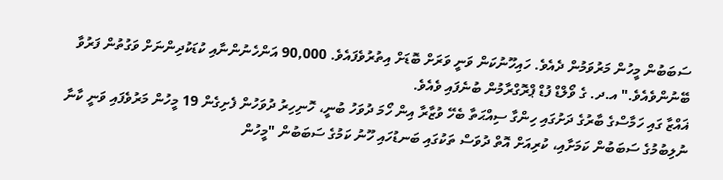ސަބަބުން މީހުން މަރުވަމުން ދެއެވެ. ހައިހޫނުކަން ވަނީ ވަރަށް ބޮޑަށް އިތުރުވެފައެވެ. 90,000 އަންހެނުންނާއި ކުޑަކުދިންނަށް ވަގުތުން ފަރުވާ ބޭނުންވެއެވެ." އ.ދ. ގެ ވޯލްޑް ފުޑް ޕްރޮގްރާމުން ބުނެފައި ވެއެވެ.
ޣައްޒާ ގައި ހަމާސްގެ ބާރުގެ ދަށުގައި ހިންގާ ސިއްޙަތާ ބެހޭ ވުޒާރާ އިން ހޯމަ ދުވަހު ބުނީ، ހޮނިހިރު ދުވަހުން ފެށިގެން 19 މީހުން މަރުވެފައި ވަނީ ކާނާ ނުލިބުމުގެ ސަބަބުން ކަމަށާއި، ކުރިއަށް އޮތް ދުވަސް ތަކުގައި ބަނޑުހައި ހޫނު ކަމުގެ ސަބަބުން "މީހުން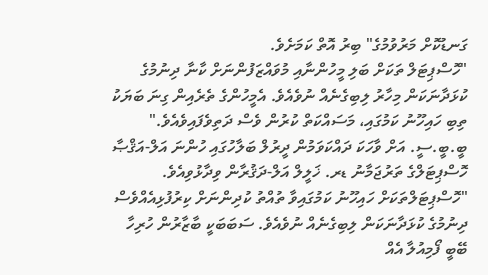ގަނޑުކޮށް މަރުވުމުގެ" ބިރު އޮތް ކަމަށެވެ.
"ހޮސްޕިޓަލް ތަކަށް ބަލި މީހުންނާއި މުވައްޒަފުންނަށް ކާނާ ދިނުމުގެ ކުޅަދާނަކަން މިހާރު ލިބިގެނެއް ނުވެއެވެ. އެމީހުންގެ ތެރެއިން ގިނަ ބަޔަކު ތިބި ހައިހޫނު ކަމުގައި، މަސައްކަތް ކުރުން ވެސް ދަތިވެފައިވެއެވެ." ބީ.ބީ.ސީ. އަށް ވާހަކަ ދައްކަވަމުން ދީރުލް ބަލާހުގައި ހުންނަ އަލް-އަޤްޞާ ހޮސްޕިޓަލްގެ ތަރުޖަމާނު ޑރ. ޚަލީލް އަލް-ދަޤުރާން ވިދާޅުވިއެވެ.
"ހޮސްޕިޓަލްތަކަށް ހައިހޫނު ކަމުގައިވާ ތުއްތު ކުދިންނަށް ކިރުފުޅިއެއްވެސް ދިނުމުގެ ކުޅަދާނަކަން ލިބިގެނެއް ނުވެއެވެ. ސަބަބަކީ ބާޒާރުން ހުރިހާ ބޭބީ ފޯމިއުލާ އެއް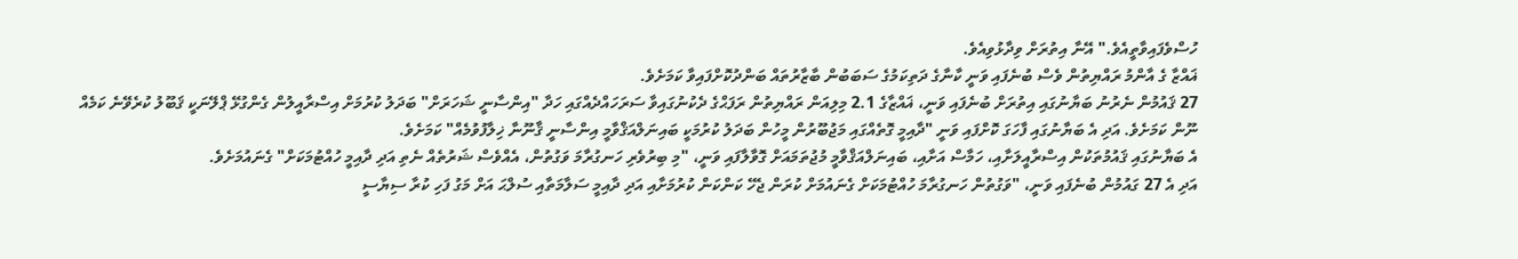ހުސްވެފައިވާތީއެވެ." އޭނާ އިތުރަށް ވިދާޅުވިއެވެ.
ޣައްޒާ ގެ އާންމު ރައްޔިތުން ވެސް ބުނެފައި ވަނީ ކާނާގެ ދަތިކަމުގެ ސަބަބުން ބާޒާރުތައް ބަންދުކޮށްފައިވާ ކަމަށެވެ.
27 ޤައުމުން ނެރުނު ބަޔާނުގައި އިތުރަށް ބުނެފައި ވަނީ، ޣައްޒާގެ 2.1 މިލިއަން ރައްޔިތުން ރަފަޙްގެ ދެކުނުގައިވާ ސަރަހައްދެއްގައި ހަދާ "އިންސާނީ ޝަހަރަށް" ބަދަލު ކުރުމަށް އިސްރާއީލުން ގެންގުޅޭ ޕްލޭނަކީ ޤަބޫލު ކުރެވޭނެ ކަމެއް ނޫން ކަމަށެވެ. އަދި އެ ބަޔާނުގައި ފާހަގަ ކޮށްފައި ވަނީ "ދާއިމީ ގޮތެއްގައި މަޖުބޫރުން މީހުން ބަދަލު ކުރުމަކީ ބައިނަލްއަޤްވާމީ އިންސާނީ ޤާނޫނާ ޚިލާފުވުމެއް" ކަމަށެވެ.
އެ ބަޔާނުގައި ޤައުމުތަކުން އިސްރާއީލަށާއި، ހަމާސް އަށާއި، ބައިނަލްއަޤްވާމީ މުޖުތަމައަށް ގޮވާލާފައި ވަނީ، "މި ބިރުވެރި ހަނގުރާމަ ވަގުތުން، އެއްވެސް ޝަރުތެއް ނެތި އަދި ދާއިމީ ހުއްޓުމަކަށް" ގެނައުމަށެވެ.
އަދި އެ 27 ގައުމުން ބުނެފައި ވަނީ، "ވަގުތުން ހަނގުރާމަ ހުއްޓުމަކަށް ގެނައުމަށް ކުރަން ޖެހޭ ކަންކަން ކުރުމަށާއި އަދި ދާއިމީ ސަލާމަތާއި ސުލްޙަ އަށް މަގު ފަހި ކުރާ ސިޔާސީ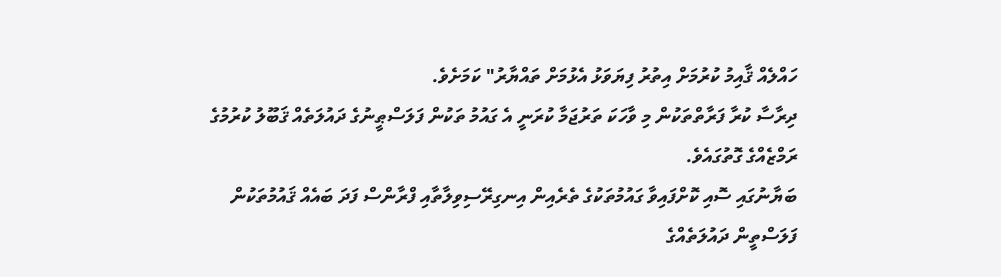ހައްލެއް ޤާއިމު ކުރުމަށް އިތުރު ފިޔަވަޅު އެޅުމަށް ތައްޔާރު" ކަމަށެވެ.
ދިރާސާ ކުރާ ފަރާތްތަކުން މި ވާހަކަ ތަރުޖަމާ ކުރަނީ އެ ގައުމު ތަކުން ފަލަސްޠީނުގެ ދައުލަތެއް ޤަބޫލު ކުރުމުގެ ރަމްޒެއްގެ ގޮތުގައެވެ.
ބަޔާނުގައި ސޮއި ކޮށްފައިވާ ގައުމުތަކުގެ ތެރެއިން އިނގިރޭސިވިލާތާއި ފްރާންސް ފަދަ ބައެއް ޤައުމުތަކުން ފަލަސްތީން ދައުލަތެއްގެ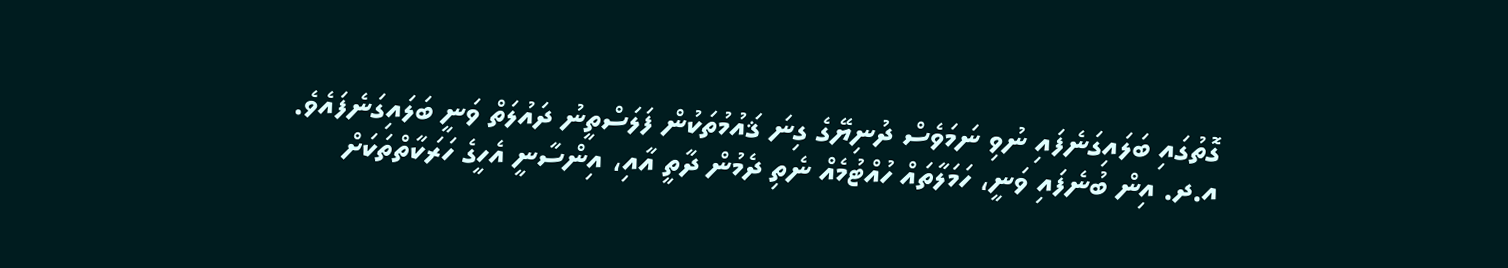ގޮތުގައި ބަލައިގަނެފައި ނުވި ނަމަވެސް ދުނިޔޭގެ ގިނަ ޤައުމުތަކުން ފަލަސްތީނު ދައުލަތް ވަނީ ބަލައިގަނެފައެވެ.
އ.ދ. އިން ބުނެފައި ވަނީ، ހަމަލާތައް ހުއްޓުމެއް ނެތި ދެމުން ދާތީ އާއި، އިންސާނީ އެހީގެ ހަރަކާތްތަކަށް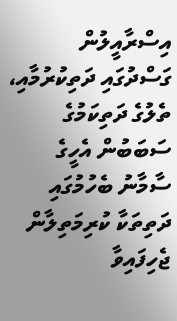އިސްރާއީލުން ގަސްދުގައި ދަތިކުރުމާއި، ތެލުގެ ދަތިކަމުގެ ސަބަބުން އެހީގެ ސާމާނު ބެހުމުގައި ދަތިތަކާ ކުރިމަތިލާން ޖެހިފައިވާ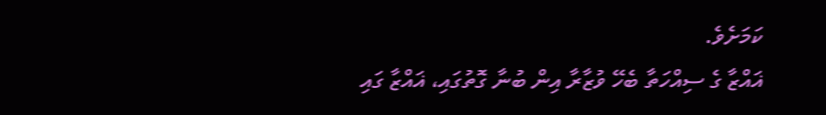ކަމަށެވެ.
ޣައްޒާ ގެ ސިއްހަތާ ބެހޭ ވުޒާރާ އިން ބުނާ ގޮތުގައި، ޣައްޒާ ގައި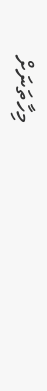މިހާތަނަށް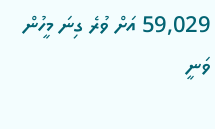59,029 އަށް ވުރެ ގިނަ މީހުން ވަނީ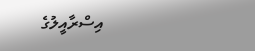އިސްރާއީލުގެ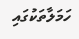ހަމަލާތަކުގައި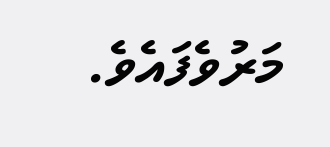މަރުވެފައެވެ.